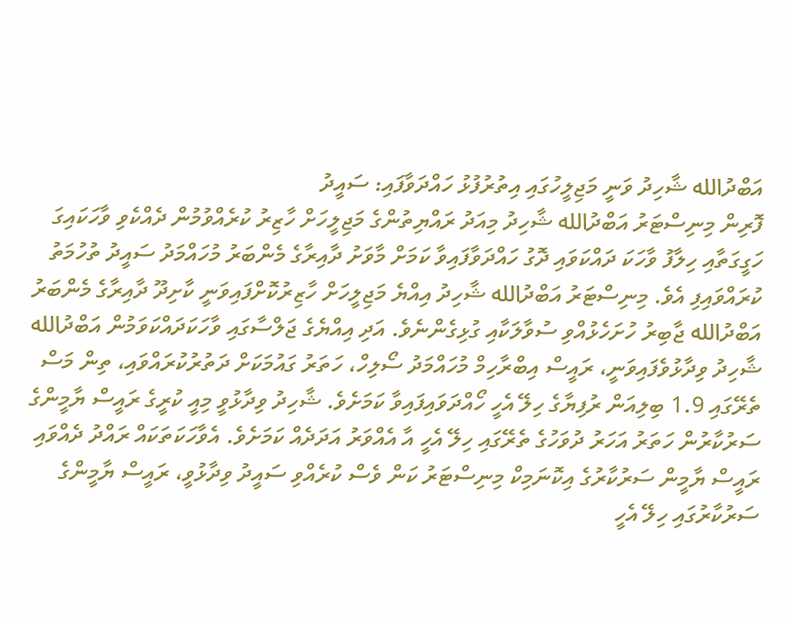އަބްދުالله ޝާހިދު ވަނީ މަޖިލީހުގައި އިތުރުފުޅު ހައްދަވާފައި: ސައީދު
ފޮރިން މިނިސްޓަރު އަބްދުالله ޝާހިދު މިއަދު ރައްޔިތުންގެ މަޖިލީހަށް ހާޒިރު ކުރެއްވުމުން ދެއްކެވި ވާހަކައިގަ ހަގީގަތާއި ހިލާފު ވާހަކަ ދައްކަވައި ދޮގު ހައްދަވާފައިވާ ކަމަށް މާވަށު ދާއިރާގެ މެންބަރު މުހައްމަދު ސައީދު ތުހުމަތު ކުރައްވައިފި އެވެ. މިނިސްޓަރު އަބްދުالله ޝާހިދު އިއްޔެ މަޖިލީހަށް ހާޒިރުކޮށްފައިވަނީ ކާށިދޫ ދާއިރާގެ މެންބަރު އަބްދުالله ޖާބިރު ހުށަހެޅުއްވި ސުވާލަކާއި ގުޅިގެންނެވެ. އަދި އިއްޔެގެ ޖަލްސާގައި ވާހަކަދައްކަވަމުން އަބްދުالله ޝާހިދު ވިދާޅުވެފައިވަނީ، ރައީސް އިބްރާހިމް މުހައްމަދު ސޯލިހް، ހަތަރު ގައުމަކަށް ދަތުރުކުރައްވައި، ތިން މަސް ތެރޭގައި 1.9 ބިލިއަން ރުފިޔާގެ ހިލޭ އެހީ ހޯއްދަވައިފައިވާ ކަމަށެވެ. ޝާހިދު ވިދާޅުވީ މިއީ ކުރީގެ ރައީސް ޔާމީންގެ ސަރުކާރުން ހަތަރު އަހަރު ދުވަހުގެ ތެރޭގައި ހިލޭ އެހީ އާ އެއްވަރު އަދަދެއް ކަމަށެވެ. އެވާހަކަތަކައް ރައްދު ދެއްވައި ރައީސް ޔާމީން ސަރުކާރުގެ އިކޮނަމިކް މިނިސްޓަރު ކަން ވެސް ކުރެއްވި ސައީދު ވިދާޅުވީ، ރައީސް ޔާމީންގެ ސަރުކާރުގައި ހިލޭ އެހީ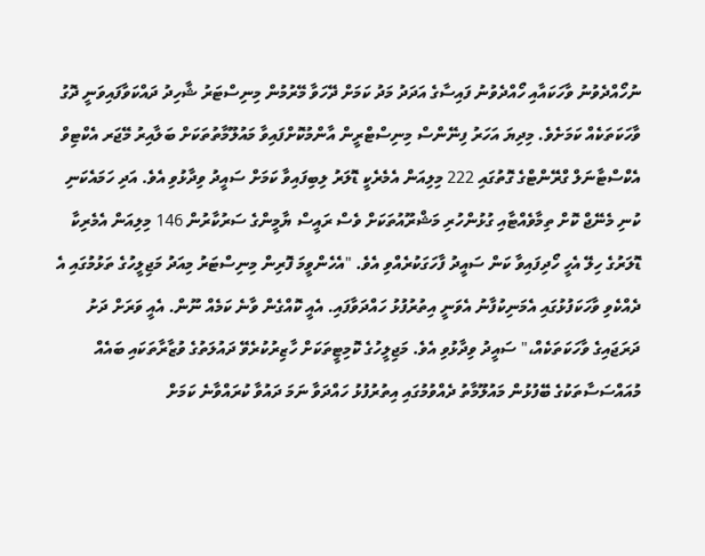ނުހޯއްދެވުނު ވާހަކައާއި ހޯއްދެވުނު ފައިސާގެ އަދަދު މަދު ކަމަށް ދޭހަވާ މޭރުމުން މިނިސްޓަރު ޝާހިދު ދައްކަވާފައިވަނީ ދޮގު ވާހަކަތަކެއް ކަމަށެވެ. މިދިޔަ އަހަރު ފިނޭންސް މިނިސްޓްރީން އާންމުކޮށްފައިވާ މައުލޫމާތުތަކަށް ބަލާއިރު މޭޖަރ އެކްޓިވް އެކްސްޓާނަލް ގްރޭންޓްގެ ގޮތުގައި 222 މިލިއަން އެމެރެކީ ޑޮލަރު ލިބިފައިވާ ކަމަށް ސައީދު ވިދާޅުވި އެވެ. އަދި ހަމައެކަނި ކުނި މެނޭޖް ކޮށް ތިމާވެއްޓާއި ގުޅުންހުރި މަޝްރޫއުތަކަށް ވެސް ރައީސް ޔާމީންގެ ސަރުކާރުން 146 މިލިއަން އެމެރިކާ ޑޮލަރުގެ ހިލޭ އެހީ ހޯދިފައިވާ ކަން ސައީދު ފާހަގަކުރެއްވި އެވެ. "އެހެންވީމަ ފޮރިން މިނިސްޓަރު މިއަދު މަޖިލީހުގެ ތަޅުމުގައި އެ ދެއްކެވި ވާހަކަފުޅުގައި އެމަނިކުފާނު އެވަނީ އިތުރުފުޅު ހައްދަވާފައި. އެއީ ކޮއްގެން ވާނެ ކަމެއް ނޫން. އެއީ ވަރަށް ދަށު ދަރަޖައިގެ ވާހަކަތަކެއް،" ސައީދު ވިދާޅުވި އެވެ. މަޖިލީހުގެ ކޮމިޓީތަކަށް ހާޒިރުކުރެވޭ ދައުލަތުގެ ވުޒާރާތަކައި ބައެއް މުއައްސަސާތަކުގެ ބޭފުޅުން މައުލޫމާތު ދެއްވުމުގައި އިތުރުފުޅު ހައްދަވާ ނަމަ ދައުވާ ކުރައްވާނެ ކަމަށް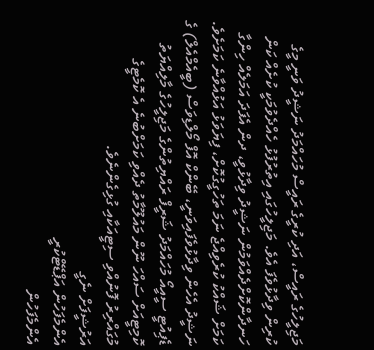މަޖިލީހުގެ ރައީސް، އަދި ކުރީގެ ރައީސް މުހައްމަދު ނަޝީދު ވަނީ މީގެ ކުރިން ވިދާޅުވެފަ އެވެ. މަޖިލީހުގައި އިތުރުފުޅު ހެއްދެވުމަކީ ކުށެއް ކަން ހަނދާންކޮށްދެއްވަމުން ނަޝީދު ވިދާޅުވީ، ދން އެފަދަ އަމަލެއް ހިންގާ ކަމަށް ޝައްކު ކުރެވިއްޖެ ނަމަ ތަހުގީގުކޮށް، ފިޔަވަޅު އަޅުއްވާނެ ކަމަށެވެ. ނަޝީދު އެހެން ވިދާޅުވެފައިވަނީ، ބޭންކް އޮފް މޯލްޑިވަސް (ބީއެމްއެލް) ގެ ޑެޕިއުޓީ ސީއީއޯ މުހައްމަދު ޝަރީފް ރައްޔިތުންގެ މަޖިލީހުގެ މާލިއްޔަތު ކޮމިޓީއަށް ސައްހަ ނޫން މައުލޫމާތު ދެއްވި ކަމަށްބުނެ އެ ކޮމެޓީގެ މުގައްރިރު ފޮނުއްވި ސިޓީއަކާއި ގުޅިގެންނެވެ.
އަރުޝީފަށް ނެގީ
އެންމެފަހުން އަޕްޑޭޓްކުރީ
އެންމެފަހުން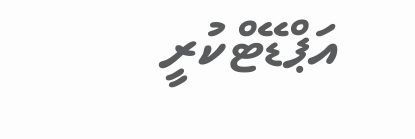އަޕްޑޭޓްކުރީ